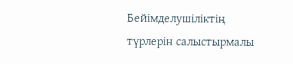Бейімделушіліктің түрлерін салыстырмалы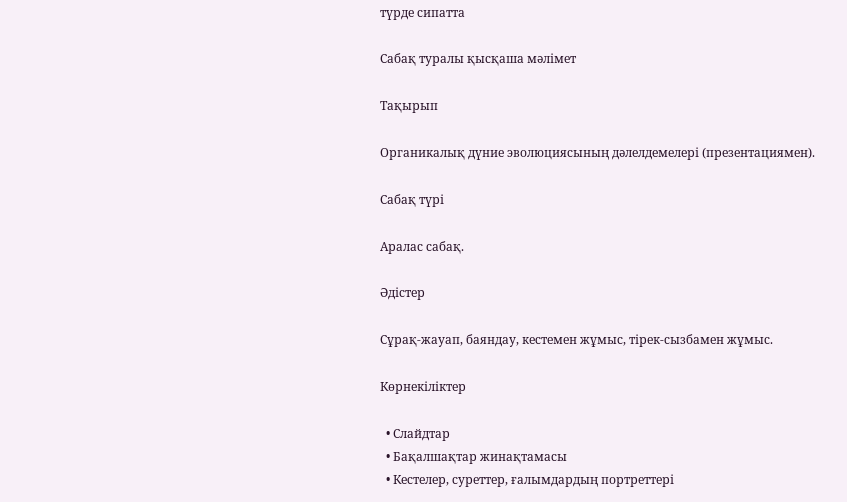түрде сипатта

Сабақ туралы қысқаша мәлімет

Тақырып

Органикалық дүние эволюциясының дәлелдемелері (презентациямен).

Сабақ түрі

Аралас сабақ.

Әдістер

Сұрақ-жауап, баяндау, кестемен жұмыс, тірек-сызбамен жұмыс.

Көрнекіліктер

  • Слайдтар
  • Бақалшақтар жинақтамасы
  • Кестелер, суреттер, ғалымдардың портреттері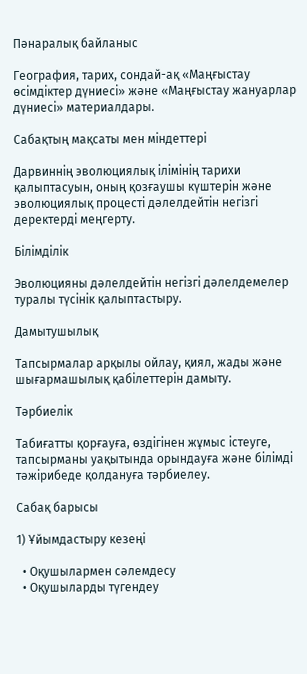Пәнаралық байланыс

География, тарих, сондай-ақ «Маңғыстау өсімдіктер дүниесі» және «Маңғыстау жануарлар дүниесі» материалдары.

Сабақтың мақсаты мен міндеттері

Дарвиннің эволюциялық ілімінің тарихи қалыптасуын, оның қозғаушы күштерін және эволюциялық процесті дәлелдейтін негізгі деректерді меңгерту.

Білімділік

Эволюцияны дәлелдейтін негізгі дәлелдемелер туралы түсінік қалыптастыру.

Дамытушылық

Тапсырмалар арқылы ойлау, қиял, жады және шығармашылық қабілеттерін дамыту.

Тәрбиелік

Табиғатты қорғауға, өздігінен жұмыс істеуге, тапсырманы уақытында орындауға және білімді тәжірибеде қолдануға тәрбиелеу.

Сабақ барысы

1) Ұйымдастыру кезеңі

  • Оқушылармен сәлемдесу
  • Оқушыларды түгендеу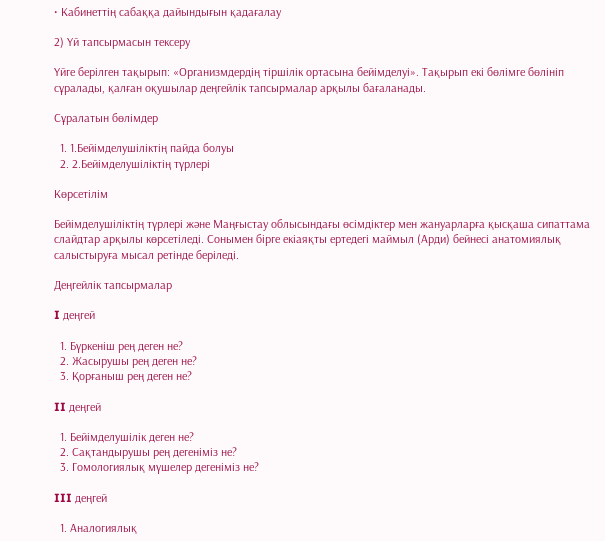• Кабинеттің сабаққа дайындығын қадағалау

2) Үй тапсырмасын тексеру

Үйге берілген тақырып: «Организмдердің тіршілік ортасына бейімделуі». Тақырып екі бөлімге бөлініп сұралады, қалған оқушылар деңгейлік тапсырмалар арқылы бағаланады.

Сұралатын бөлімдер

  1. 1.Бейімделушіліктің пайда болуы
  2. 2.Бейімделушіліктің түрлері

Көрсетілім

Бейімделушіліктің түрлері және Маңғыстау облысындағы өсімдіктер мен жануарларға қысқаша сипаттама слайдтар арқылы көрсетіледі. Сонымен бірге екіаяқты ертедегі маймыл (Арди) бейнесі анатомиялық салыстыруға мысал ретінде беріледі.

Деңгейлік тапсырмалар

I деңгей

  1. Бүркеніш рең деген не?
  2. Жасырушы рең деген не?
  3. Қорғаныш рең деген не?

II деңгей

  1. Бейімделушілік деген не?
  2. Сақтандырушы рең дегеніміз не?
  3. Гомологиялық мүшелер дегеніміз не?

III деңгей

  1. Аналогиялық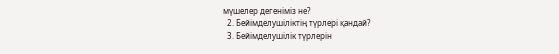мүшелер дегеніміз не?
  2. Бейімделушіліктің түрлері қандай?
  3. Бейімделушілік түрлерін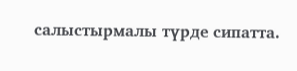салыстырмалы түрде сипатта.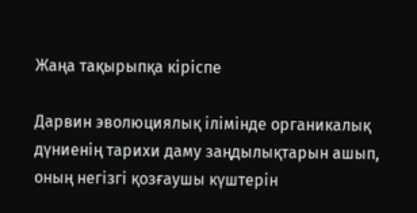Жаңа тақырыпқа кіріспе

Дарвин эволюциялық ілімінде органикалық дүниенің тарихи даму заңдылықтарын ашып, оның негізгі қозғаушы күштерін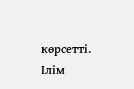көрсетті. Ілім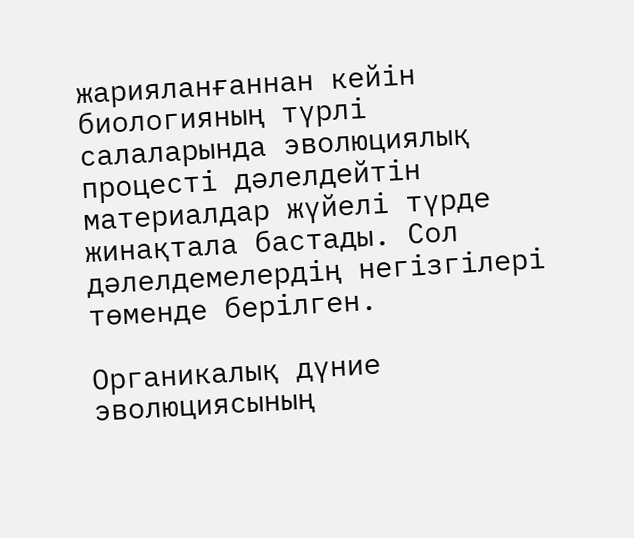жарияланғаннан кейін биологияның түрлі салаларында эволюциялық процесті дәлелдейтін материалдар жүйелі түрде жинақтала бастады. Сол дәлелдемелердің негізгілері төменде берілген.

Органикалық дүние эволюциясының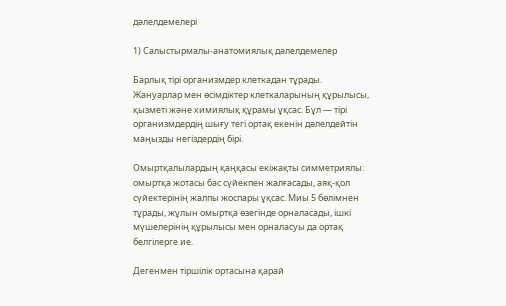дәлелдемелері

1) Салыстырмалы-анатомиялық дәлелдемелер

Барлық тірі организмдер клеткадан тұрады. Жануарлар мен өсімдіктер клеткаларының құрылысы, қызметі және химиялық құрамы ұқсас. Бұл — тірі организмдердің шығу тегі ортақ екенін дәлелдейтін маңызды негіздердің бірі.

Омыртқалылардың қаңқасы екіжақты симметриялы: омыртқа жотасы бас сүйекпен жалғасады, аяқ-қол сүйектерінің жалпы жоспары ұқсас. Миы 5 бөлімнен тұрады, жұлын омыртқа өзегінде орналасады, ішкі мүшелерінің құрылысы мен орналасуы да ортақ белгілерге ие.

Дегенмен тіршілік ортасына қарай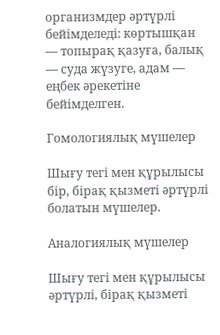организмдер әртүрлі бейімделеді: көртышқан — топырақ қазуға, балық — суда жүзуге, адам — еңбек әрекетіне бейімделген.

Гомологиялық мүшелер

Шығу тегі мен құрылысы бір, бірақ қызметі әртүрлі болатын мүшелер.

Аналогиялық мүшелер

Шығу тегі мен құрылысы әртүрлі, бірақ қызметі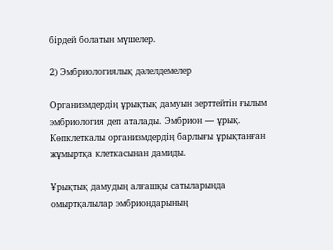бірдей болатын мүшелер.

2) Эмбриологиялық дәлелдемелер

Организмдердің ұрықтық дамуын зерттейтін ғылым эмбриология деп аталады. Эмбрион — ұрық. Көпклеткалы организмдердің барлығы ұрықтанған жұмыртқа клеткасынан дамиды.

Ұрықтық дамудың алғашқы сатыларында омыртқалылар эмбриондарының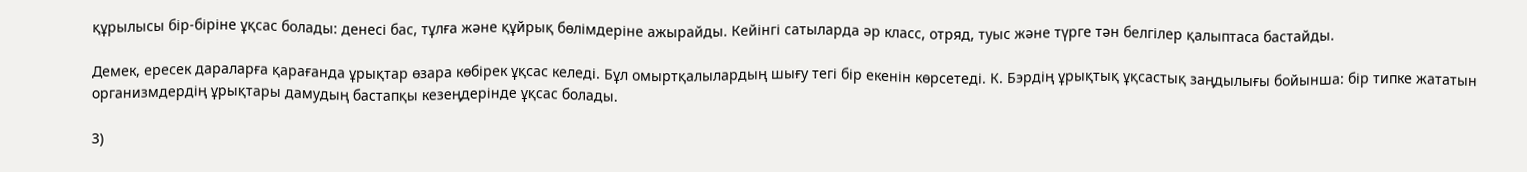құрылысы бір-біріне ұқсас болады: денесі бас, тұлға және құйрық бөлімдеріне ажырайды. Кейінгі сатыларда әр класс, отряд, туыс және түрге тән белгілер қалыптаса бастайды.

Демек, ересек дараларға қарағанда ұрықтар өзара көбірек ұқсас келеді. Бұл омыртқалылардың шығу тегі бір екенін көрсетеді. К. Бэрдің ұрықтық ұқсастық заңдылығы бойынша: бір типке жататын организмдердің ұрықтары дамудың бастапқы кезеңдерінде ұқсас болады.

3)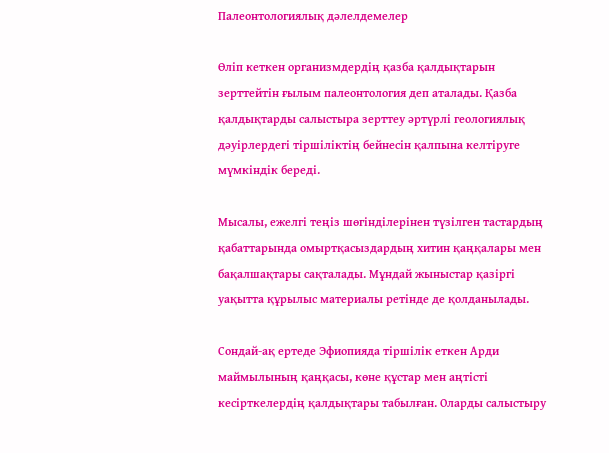Палеонтологиялық дәлелдемелер

Өліп кеткен организмдердің қазба қалдықтарын зерттейтін ғылым палеонтология деп аталады. Қазба қалдықтарды салыстыра зерттеу әртүрлі геологиялық дәуірлердегі тіршіліктің бейнесін қалпына келтіруге мүмкіндік береді.

Мысалы, ежелгі теңіз шөгінділерінен түзілген тастардың қабаттарында омыртқасыздардың хитин қаңқалары мен бақалшақтары сақталады. Мұндай жыныстар қазіргі уақытта құрылыс материалы ретінде де қолданылады.

Сондай-ақ ертеде Эфиопияда тіршілік еткен Арди маймылының қаңқасы, көне құстар мен аңтісті кесірткелердің қалдықтары табылған. Оларды салыстыру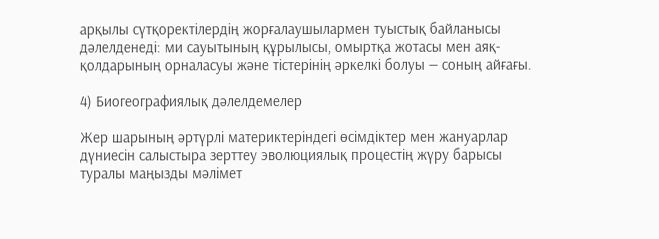арқылы сүтқоректілердің жорғалаушылармен туыстық байланысы дәлелденеді: ми сауытының құрылысы, омыртқа жотасы мен аяқ-қолдарының орналасуы және тістерінің әркелкі болуы — соның айғағы.

4) Биогеографиялық дәлелдемелер

Жер шарының әртүрлі материктеріндегі өсімдіктер мен жануарлар дүниесін салыстыра зерттеу эволюциялық процестің жүру барысы туралы маңызды мәлімет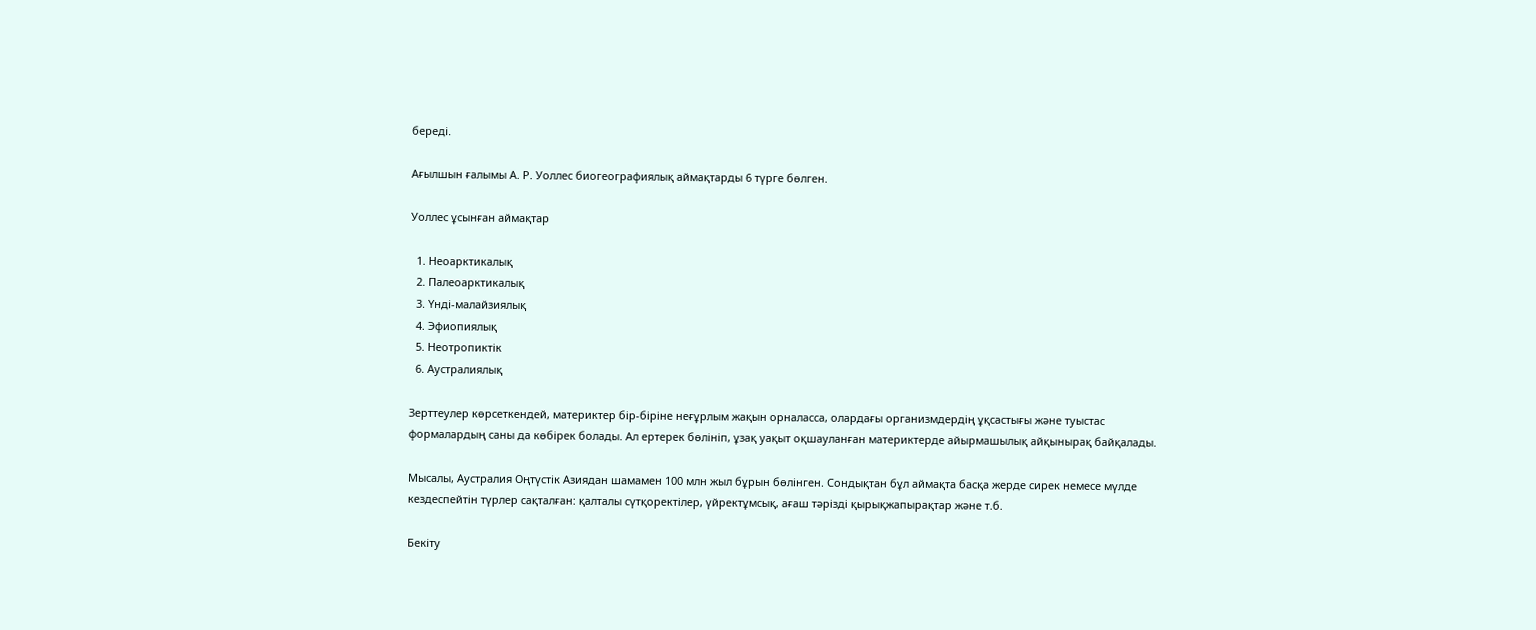береді.

Ағылшын ғалымы А. Р. Уоллес биогеографиялық аймақтарды 6 түрге бөлген.

Уоллес ұсынған аймақтар

  1. Неоарктикалық
  2. Палеоарктикалық
  3. Үнді-малайзиялық
  4. Эфиопиялық
  5. Неотропиктік
  6. Аустралиялық

Зерттеулер көрсеткендей, материктер бір-біріне неғұрлым жақын орналасса, олардағы организмдердің ұқсастығы және туыстас формалардың саны да көбірек болады. Ал ертерек бөлініп, ұзақ уақыт оқшауланған материктерде айырмашылық айқынырақ байқалады.

Мысалы, Аустралия Оңтүстік Азиядан шамамен 100 млн жыл бұрын бөлінген. Сондықтан бұл аймақта басқа жерде сирек немесе мүлде кездеспейтін түрлер сақталған: қалталы сүтқоректілер, үйректұмсық, ағаш тәрізді қырықжапырақтар және т.б.

Бекіту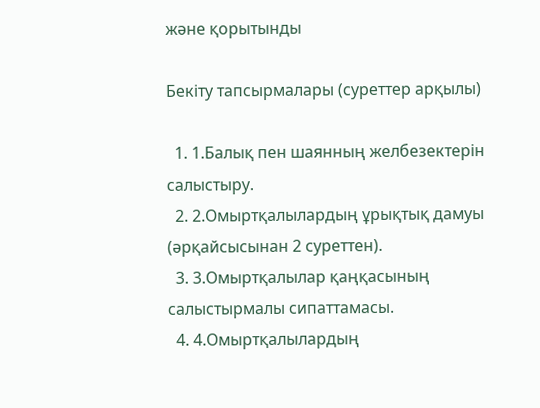және қорытынды

Бекіту тапсырмалары (суреттер арқылы)

  1. 1.Балық пен шаянның желбезектерін салыстыру.
  2. 2.Омыртқалылардың ұрықтық дамуы (әрқайсысынан 2 суреттен).
  3. 3.Омыртқалылар қаңқасының салыстырмалы сипаттамасы.
  4. 4.Омыртқалылардың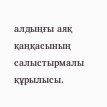алдыңғы аяқ қаңқасының салыстырмалы құрылысы.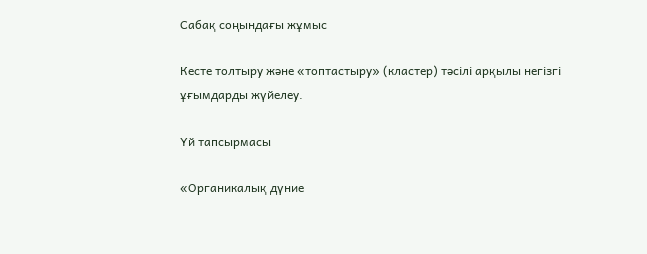Сабақ соңындағы жұмыс

Кесте толтыру және «топтастыру» (кластер) тәсілі арқылы негізгі ұғымдарды жүйелеу.

Үй тапсырмасы

«Органикалық дүние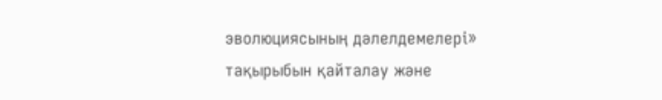эволюциясының дәлелдемелері» тақырыбын қайталау және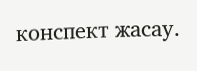конспект жасау.